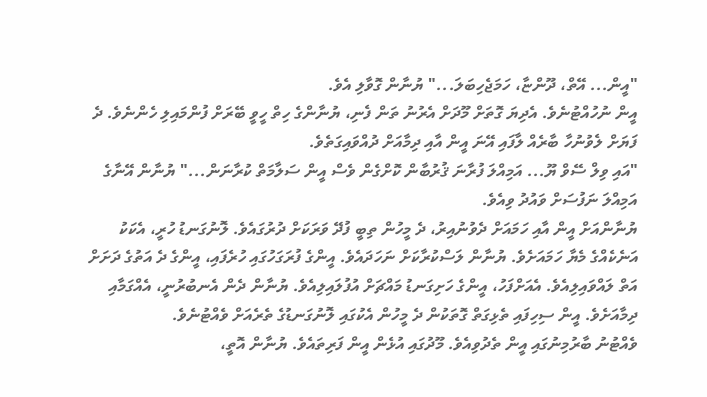"އީން... އޭތް، ދޫންޏާ، ހަމަޖެހިބަލަ..." ޔުނާން ގޮވާލި އެވެ.
އީން ނުހުއްޓުނެވެ. އެދިޔަ ގޮތަށް މޫދަށް އެރުނު ތަން ފެނި، ޔުނާންގެ ހިތް ހީވީ ބޭރަށް ފުންމައިލި ހެންނެވެ. ދެ ފަޔަށް ލެވުނުހާ ބާރެއް ލާފައި އޭނަ އީން އާއި ދިމާއަށް ދުއްވައިގަތެވެ.
"އައި ވިލް ސޭވް ޔޫ... އަމިއްލަ ފުރާނަ ޤުރުބާން ކޮށްގެން ވެސް އީން ސަލާމަތް ކުރާނަން..." ޔުނާން އޭނާގެ އަމިއްލަ ނަފުސަށް ވައުދު ވިއެވެ.
ޔުނާންއަށް އީން އާއި ހަމައަށް ދެވުނުއިރު، ދެ މީހުން ތިބީ ފުދޭ ވަރަކަށް ދުރުގައެވެ. ލޮނުގަނޑު ހުރީ، އެކަކު އަނެކެއްގެ މެޔާ ހަމައަށެވެ. ޔުނާން ލަސްކުރާކަށް ނަހަދައެވެ. އީންގެ ފުރަގަހުގައި ހުރެފައި، އީންގެ ދެ އަތުގެ ދަށަށް އަތް ލައްވައިލިއެވެ. އެއަށްފަހު، އީންގެ ހަށިގަނޑު މައްޗަށް އުފުލައިލިއެވެ. ޔުނާން ދެން އެނބުރުނީ، އެއްގަމާއި ދިމާއަށެވެ. އީން ސިހިފައި ތެޅިގަތް ގޮތަކުން ދެ މީހުން އެކުގައި ލޮނުގަނޑުގެ ތެރެއަށް ވެއްޓުނެވެ.
ވެއްޓުނު ބާރުމިނުގައި އީން ތެދުވިއެވެ. މޫދުގައި އުޅެން އީން ފަރިތައެވެ. ޔުނާން އޮތީ،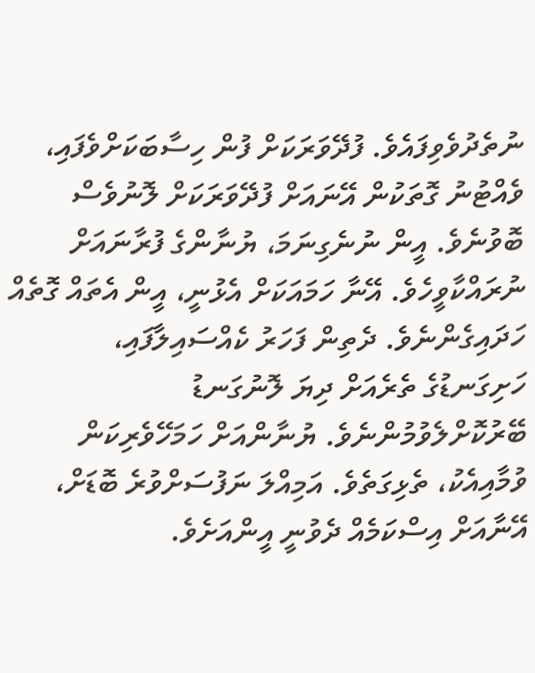ނުތެދުވެވިފައެވެ. ފުދޭވަރަކަށް ފުން ހިސާބަކަށްވެފައި، ވެއްޓުނު ގޮތަކުން އޭނައަށް ފުދޭވަރަކަށް ލޮނުވެސް ބޮވުނެވެ. އީން ނުނެގިނަމަ، ޔުނާންގެ ފުރާނައަށް ނުރައްކާވީހެވެ. އޭނާ ހަމައަކަށް އެޅުނީ، އީން އެތައް ގޮތެއް ހަދައިގެންނެވެ. ދެތިން ފަހަރު ކެއްސައިލާފައި، ހަށިގަނޑުގެ ތެރެއަށް ދިޔަ ލޮނުގަނޑު ބޭރުކޮށްލެވުމުންނެވެ. ޔުނާންއަށް ހަމަހޭވެރިކަން ވުމާއިއެކު، ތެޅިގަތެވެ. އަމިއްލަ ނަފުސަށްވުރެ ބޮޑަށް، އޭނާއަށް އިސްކަމެއް ދެވުނީ އީންއަށެވެ.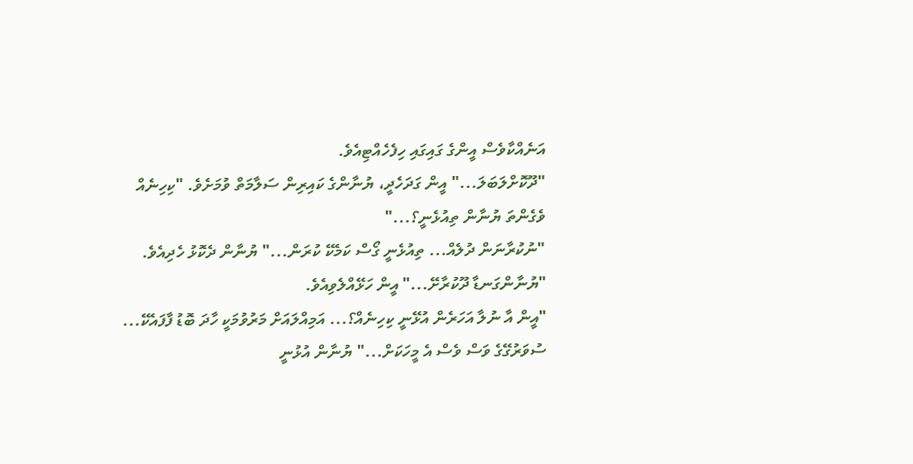އަނެއްކާވެސް އީންގެ ގައިގައި ހިފެހެއްޓިއެވެ.
"ދޫކޮށްލަބަލަ..." އީން ގަދަހެދީ، ޔުނާންގެ ކައިރިން ސަލާމަތް ވުމަށެވެ. "ކިހިނެއް ވެގެންތަ ޔުނާން ތިއުޅެނީ؟..."
"ނުކުރާނަން ދުލެއް... ތިއުޅެނީ ގޯސް ކަމެކޭ ކުރަން..." ޔުނާން ދެކޮޅު ހެދިއެވެ.
"ޔުނާންގަނޑާ ދޫކުރާށޭ..." އީން ހަޅޭއްލެވިއެވެ.
"އީން އާ ނުލާ އަހަރެން އުޅޭނީ ކިހިނެއް؟... އަމިއްލައަށް މަރުވުމަކީ ހާދަ ބޮޑު ފާފައެކޭ... ސުވަރުގޭގެ ވަސް ވެސް އެ މީހަކަށް..." ޔުނާން އުޅުނީ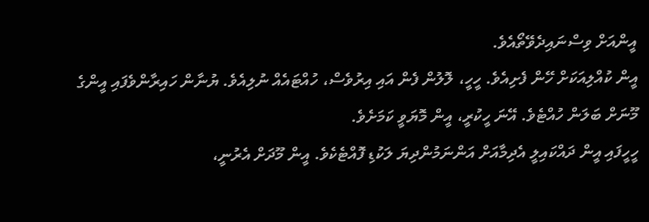އީންއަށް ވިސްނައިދެވޭތޯއެވެ.
އީން ކުއްލިއަކަށް ހޭން ފެށިއެވެ. ހީހީ، ލޮލުން ފެން އައި އިރުވެސް، ހުއްޓައެއް ނުލިއެވެ. ޔުނާން ހައިރާންވެފައި އީންގެ މޫނަށް ބަލަން ހުއްޓެވެ. އޭނަ ހީކުރީ، އީން މޮޔަވީ ކަމަށެވެ.
ހީހީފައި އީން ދައްކައިލީ އެދިމާއަށް އަންނަމުންދިޔަ ލަކުޑި ފޮއްޓެކެވެ. އީން މޫދަށް އެރުނީ،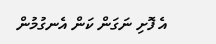އެ ފޮށި ނަގަން ކަން އެނގުމުން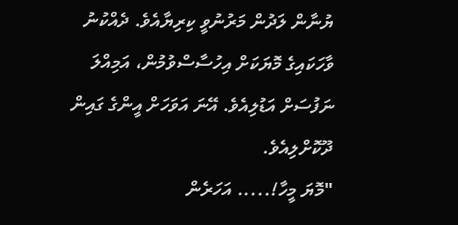ޔުނާން ލަދުން މަރުނުވީ ކިރިޔާއެވެ. ދެއްކުނު ވާހަކައިގެ މޮޔަކަށް އިހުސާސްވުމުން، އަމިއްލަ ނަފުސަށް އަޑުލިއެވެ. އޭނަ އަވަހަށް އީންގެ ގައިން ދޫކޮށްލިއެވެ.
"މޮޔަ މީހާ!..... އަހަރެން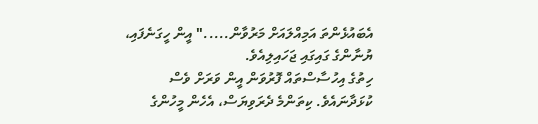އެބައުޅެންތަ އަމިއްލައަށް މަރުވާން....." އީން ހީގަނެފައި، ޔުނާންގެ ގައިގައި ޖަހައިލިއެވެ.
ހިތުގެ އިހުސާސްތައް ފޮރުވަން އީން ވަރަށް ވެސް ކުޅަދާނައެވެ. ކިތަންމެ ދެރަވިޔަސް، އެހެން މީހުންގެ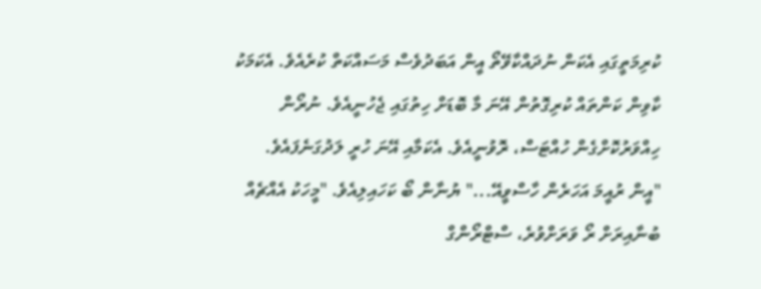ކުރިމަތީގައި އެކަން ނުދައްކާވޭތޯ އީން އަބަދުވެސް މަސައްކަތް ކުރެއެވެ. އެކަމަކު ކާވިން ކަންތައް ކުރިގޮތުން އޭނަ މާ ބޮޑަށް ހިތުގައި ޖެހުނީއެވެ. ނުރޯން ހިއްވަރުކޮށްގެން ހުއްޓަސް، ރޮވުނީއެވެ. އެކަމާއި އޭނަ ހުރީ ލަދުގަނެފައެވެ.
"އީން ރުއީމަ އަހަރެން ހާސްވީއޭ..." ޔުނާން ބޯ ކަހައިލިއެވެ. "މީހަކު އެއްޗެއް ބުނާއިރަށް ރޯ ވަރަށްވުރެ، ސްޓްރޯންގް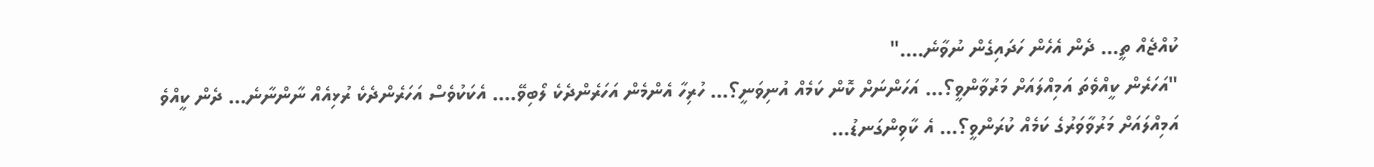ކުއްޖެއް ތީ... ދެން އެހެން ހަދައިގެން ނުވާނެ...."
"އަހަރެން ކީއްވެތަ އަމިއްލައަށް މަރުވާންވީ؟... އަހަންނަށް ކޮން ކަމެއް އުނިވަނީ؟... ހުރިހާ އެންމެން އަހަރެންދެކެ ލޯބިވޭ.... އެކަކުވެސް އަހަރެންދެކެ ރުޅިއެއް ނާންނާނެ... ދެން ކީއްވެ އަމިއްލައަށް މަރުވާވަރުގެ ކަމެއް ކުރަންވީ؟... އެ ކާވިންގަނޑު...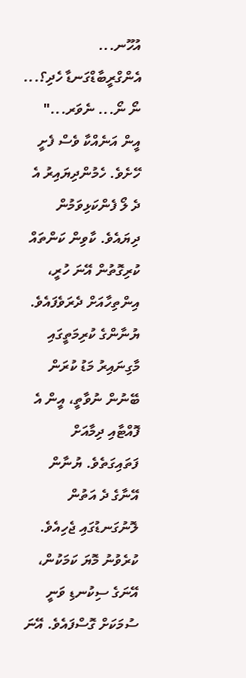އުހޫނ... އެންގްރީބާޑްގަނޑާ ހެދި؟... ނޯ ނޯ... ނެވަރ..." އީން އަނެއްކާ ވެސް ފެށީ ހޭށެވެ. ހެމުންދިޔައިރު އެ ދެ ލޯ ފެންކަޅިވަމުން ދިޔައެވެ. ކާވިން ކަންތައް ކުރިގޮތުން އޭނަ ހުރީ، އިންތިހާއަށް ދެރަވެފައެވެ.
ޔުނާންގެ ކުރިމަތީގައި މާގިނައިރު މަޑު ކުރަން ބޭނުން ނުވާތީ، އީން އެ ފޮއްޓާއި ދިމާއަށް ފަތައިގަތެވެ. ޔުނާން އޭނާގެ ދެ އަތުން ލޮނުގަނޑުގައި ޖެހިއެވެ. ކުރެވުނު މޮޔަ ކަމަކުން، އޭނަގެ ސިކުނޑި ވަނީ ސުމަކަށް ގޮސްފައެވެ. އޭނަ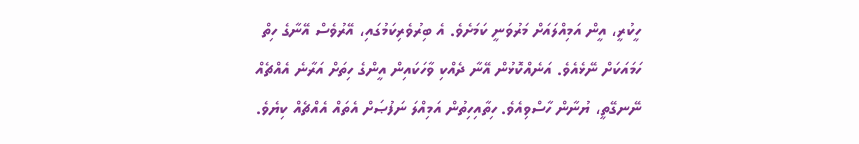ހީކުރީ، އީން އަމިއްލައަށް މަރުވަނީ ކަމަށެވެ. އެ ބިރުވެރިކަމުގައި، އޭރުވެސް އޭނާގެ ހިތް ހަމައަކަށް ނޭޅެއެވެ. އަނެއްކޮޅުން އޭނާ ދެއްކި ވާހަކައިން އީންގެ ހިތަށް އަރާނެ އެއްޗެއް ނޭނގޭތީ، ޔުނާން ހާސްވިއެވެ. ހިތާއިހިތުން އަމިއްލަ ނަފުޞަށް އެތައް އެއްޗެއް ކިޔެވެ.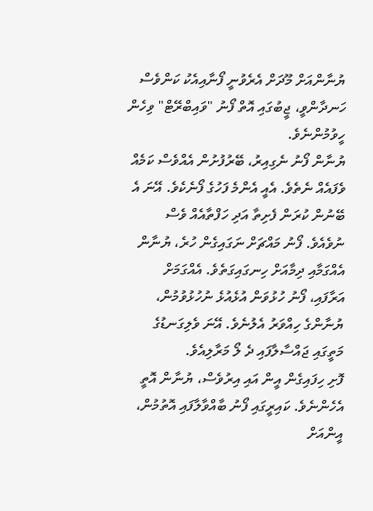ޔުނާންއަށް މޫދަށް އެރެވުނީ ފޯނާއިއެކު ކަންވެސް ހަނދާންވީ، ޖީބުގައި އޮތް ފޯނު "ވައިބްރޭޓް" ވިހެން ހީވުމުންނެވެ.
ޔުނާން ފޯނު ނެގިއިރު، ބޭރުފުށުން އެއްވެސް ކަމެއް ވެފައެއް ނެތެވެ. އެއީ އެންމެ ފަހުގެ ފޯނެކެވެ. އޭނަ އެ ބޭނުން ކުރަން ފެށިތާ އަދި ހަފްތާއެއް ވެސް ނުވެއެވެ. ފޯނު މައްޗަށް ނަގައިގެން ހުރެ، ޔުނާން އެއްގަމާއި ދިމާއަށް ހިނގައިގަތެވެ. އެއްގަމަށް އަރާފައި، ފޯނު ހުޅުވަން އުޅެއުޅެ ނުހުޅުވުމުން، ޔުނާންގެ ހިއްވަރު އެލުނެވެ. އޭނަ ވެލިގަނޑުގެ މަތީގައި ޖައްސާލާފައި ދެ ލޯ މަރާލިއެވެ.
ފޮށި ހިފައިގެން އީން އައި އިރުވެސް، ޔުނާން އޮތީ އެހެންނެވެ. ކައިރީގައި ފޯނު ބާއްވާލާފައި އޮތުމުން، އީންއަށް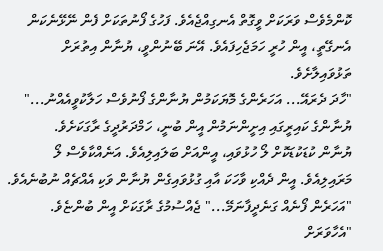ކޮންމެވެސް ވަރަކަށް ވީގޮތް އެނގިއްޖެއެވެ. ފަހުގެ ފޯނުތަކަށް ފެން ނޭޅޭނެކަން އެނގޭތީ، އީން ހުރީ ހަމަޖެހިފައެވެ. އޭނަ ބޭނުންވީ، ޔުނާން އިތުރަށް ތަޅުވައިލާށެވެ.
"ހާދަ ދެރައޭ... އަހަރެންގެ މޮޔަކަމުން ޔުނާންގެ ފޯނުވެސް ހަލާކުވީއެއްނު..." ޔުނާންގެ ކައިރީގައި އިށީންނަމުން އީން ބުނީ، ހަމްދަރުދީގެ ރާގަކަށެވެ.
ޔުނާން ކުޑަކުޑަކޮށް ލޯ ހުޅުވައި، އީންއަށް ބަލައިލިއެވެ. އަނެއްކާވެސް ލޯ މަރައިލިއެވެ. އީން ދެއްކި ވާހަކަ އާއި ގުޅުވައިގެން ޔުނާން ވަކި އެއްޗެއް ނުބުނެއެވެ.
"އަހަރެން ފޯނެއް ގަނެދީފާނަމޭ..." ޖެއްސުމުގެ ރާގަކަށް އީން ބުންޏެވެ.
"އެހާވަރަށް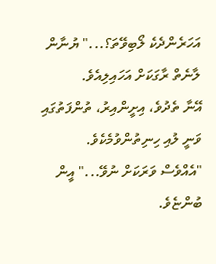އަހަރެންދެކެ ލޯބިވޭތަ؟..." ޔުނާން ލާނެތް ރާގަކަށް އަހައިލިއެވެ.
އޭނާ ތެދުވެ، އިށީންއިރު، ތުންފަތުގައި ވަނީ ލުއި ހިނިތުންވުމެކެވެ.
"އެއްވެސް ވަރަކަށް ނުވޭ..." އީން ބުންޏެވެ.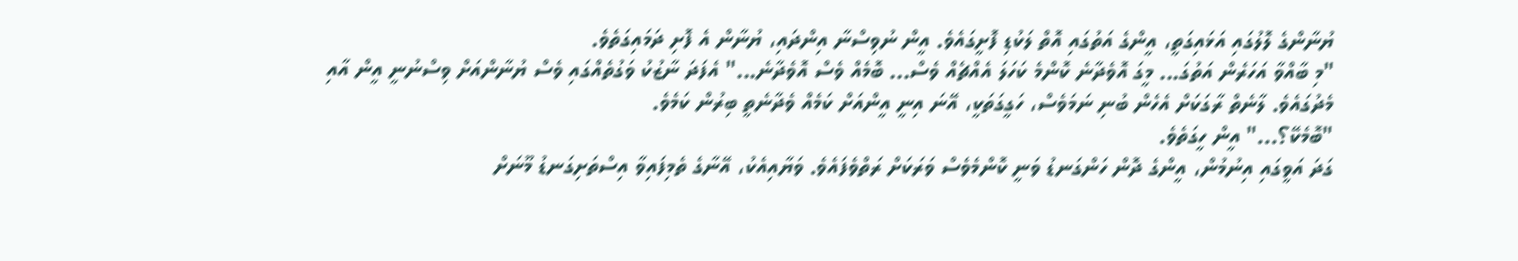ޔުނާންގެ ލޮލުގައި އަޅައިގަތީ، އީންގެ އަތުގައި އޮތް ލަކުޑި ފޮށީގައެވެ. އީން ނުވިސްނާ އިންދައި، ޔުނާން އެ ފޮށި ދަމައިގަތެވެ.
"މި ބާއްވާ އަހަރެން އަތުގަ... މީގަ އޮވެދާނެ ކޮންމެ ކަހަލަ އެއްޗެއް ވެސް... ބޮމެއް ވެސް އޮވެދާނެ..." އެފަދަ ނާޒުކު ވަގުތެއްގައި ވެސް ޔުނާންއަށް ވިސްނުނީ އީން އާއި މެދުގައެވެ. ލާނެތް ރާގަކަށް އެހެން ބުނި ނަމަވެސް، ހަގީގަތަކީ، އޭނަ އިނީ އީންއަށް ކަމެއް ވެދާނެތީ ބިރުން ކަމެވެ.
"ބޮމެކޭ؟..." އީން ހީގަތެވެ.
ގަދަ އަވީގައި އިނުމުން، އީންގެ ދޮން ހަންގަނޑު ވަނީ ކޮންމެވެސް ވަރަކަށް ރަތްވެފައެވެ. ވަޔާއިއެކު، އޭނާގެ ތެމިފައިވާ އިސްތަށިގަނޑު މޫނަށް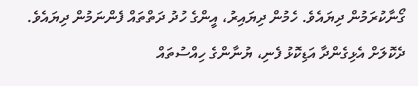ގޯނާކުރަމުން ދިޔައެވެ. ހެމުން ދިޔައިރު، އީންގެ ހުދު ދަތްތައް ފެންނަމުން ދިޔައެވެ. ދެކޮލަށް އެޅިގެންދާ އަޑިކޮޅު ފެނި، ޔުނާންގެ ހިއްސުތައް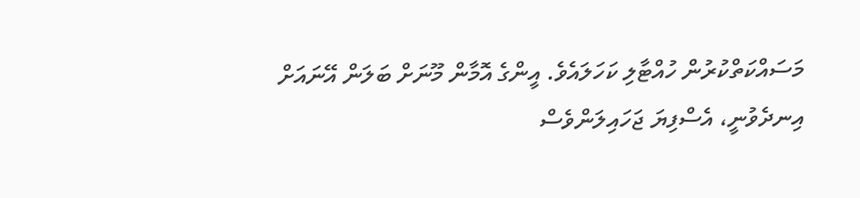މަސައްކަތްކުރުން ހުއްޓާލި ކަހަލައެވެ. އީންގެ އޮމާން މޫނަށް ބަލަން އޭނައަށް އިނދެވުނީ، އެސްފިޔަ ޖަހައިލަންވެސް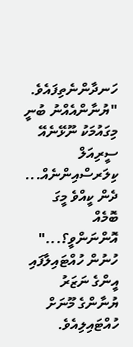ހަނދާންނެތިފައެވެ.
"ޔުނާންއެއްނު ބުނީ މިގައުމަކު ނޫޅޭނެއޭ ސީރިއަލް ކިލަރސްއިންނެއް... ދެން ކީއްވެ މީގަ ބޮމެއް އޮންނަންވީ؟..." ހުނުން ހުއްޓައިލާފައި އީންގެ ނަޒަރު ޔުނާންގެ މޫނަށް ހުއްޓައިލިއެވެ.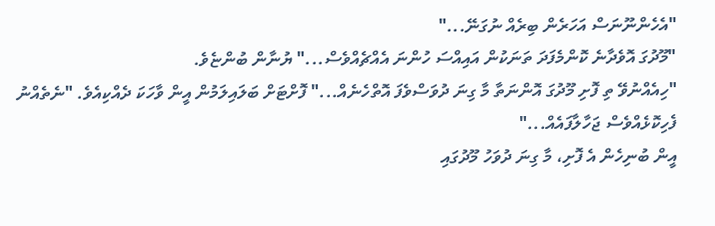"އެހެންނޫނަސް އަހަރެން ބިރެއް ނުގަނޭ..."
"މޫދުގަ އޮވެދާނެ ކޮންމެފަދަ ތަނަކުން އައިއްސަ ހުންނަ އެއްޗެއްވެސް..." ޔުނާން ބުންޏެވެ.
"ހިއެއްނުވޭ ތި ފޮށި މޫދުގަ އޮންނަތާ މާ ގިނަ ދުވަސްވެފަ އޮތްހެނެއް..." ފޮށްޓަށް ބަލައިލަމުން އީން ވާހަކަ ދެއްކިއެވެ. "ނެތެއްނު ފެހިކޮޅެއްވެސް ޖަހާލާފައެއް..."
އީން ބުނިހެން އެ ފޮށި، މާ ގިނަ ދުވަހު މޫދުގައި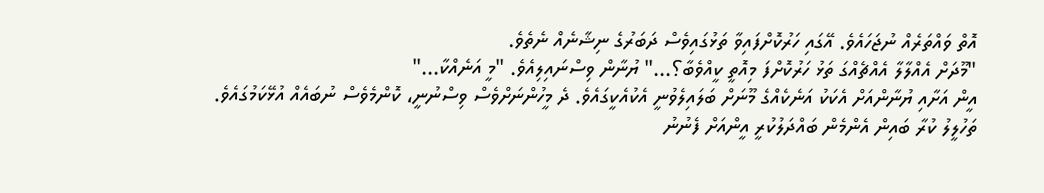އޮތް ވައްތަރެއް ނުޖަހައެވެ. އޭގައި ހަރުކޮށްފައިވާ ތަޅުގައިވެސް ދަބަރުގެ ނިޝާނެއް ނެތެވެ.
"މޫދަށް އެއްލާލާ އެއްޗެއްގަ ތަޅު ހަރުކޮށްފަ މިއޮތީ ކީއްވެބާ؟..." ޔުނާން ވިސްނައިލިއެވެ. "މީ އަނެއްކާ..."
އީން އަށާއި ޔުނާންއަށް އެކަކު އަނެކެއްގެ މޫނަށް ބަލައިލެވުނީ އެކުއެކީގައެވެ. ދެ މީހުންނަށްވެސް ވިސްނުނީ، ކޮންމެވެސް ނުބައެއް އުޅޭކަމުގައެވެ.
ތަހުލީލު ކުރާ ބައިން އެންމެން ބައްދަލުކުރީ އީންއަށް ފެނުނު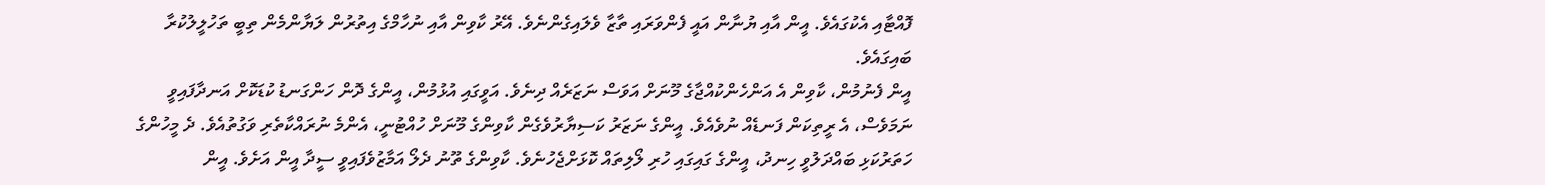ފޮއްޓާއި އެކުގައެވެ. އީން އާއި ޔުނާން އައީ ފެންވަރައި ތާޒާ ވެލައިގެންނެވެ. އޭރު ކާވިން އާއި ނުހާމްގެ އިތުރުން ލަޔާންމެން ތިބީ ތަހުލީލުކުރާ ބައިގައެވެ.
އީން ފެނުމުން، ކާވިން އެ އަންހެންކުއްޖާގެ މޫނަށް އަވަސް ނަޒަރެއް ދިނެވެ. އަވީގައި އުޅުމުން، އީންގެ ދޮން ހަންގަނޑު ކުޑަކޮށް އަނދާފައިވީ ނަމަވެސް، އެ ރީތިކަން ފަނޑެއް ނުވެއެވެ. އީންގެ ނަޒަރު ކަސިޔާރުވެގެން ކާވިންގެ މޫނަށް ހުއްޓުނީ، އެންމެ ނުރައްކާތެރި ވަގުތުއެވެ. ދެ މީހުންގެ ހަތަރުކަޅި ބައްދަލުވީ ހިނދު، އީންގެ ގައިގައި ހުރި ލޯލިތައް ކޮޅަށްޖެހުނެވެ. ކާވިންގެ ތޫނު ދެލޯ އަމާޒުވެފައިވީ ސީދާ އީން އަށެވެ. އީން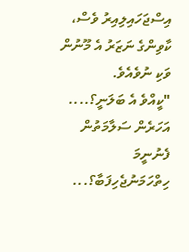އިސްޖަހައިލިއިރު ވެސް، ކާވިންގެ ނަޒަރު އެ މޫނުން ވަކި ނުވެއެވެ.
"ކީއްވެ އެ ބަލަނީ؟.... އަހަރެން ސަލާމަތުން ފެނުނީމަ ހިތްހަމަނުޖެހިފަބާ؟...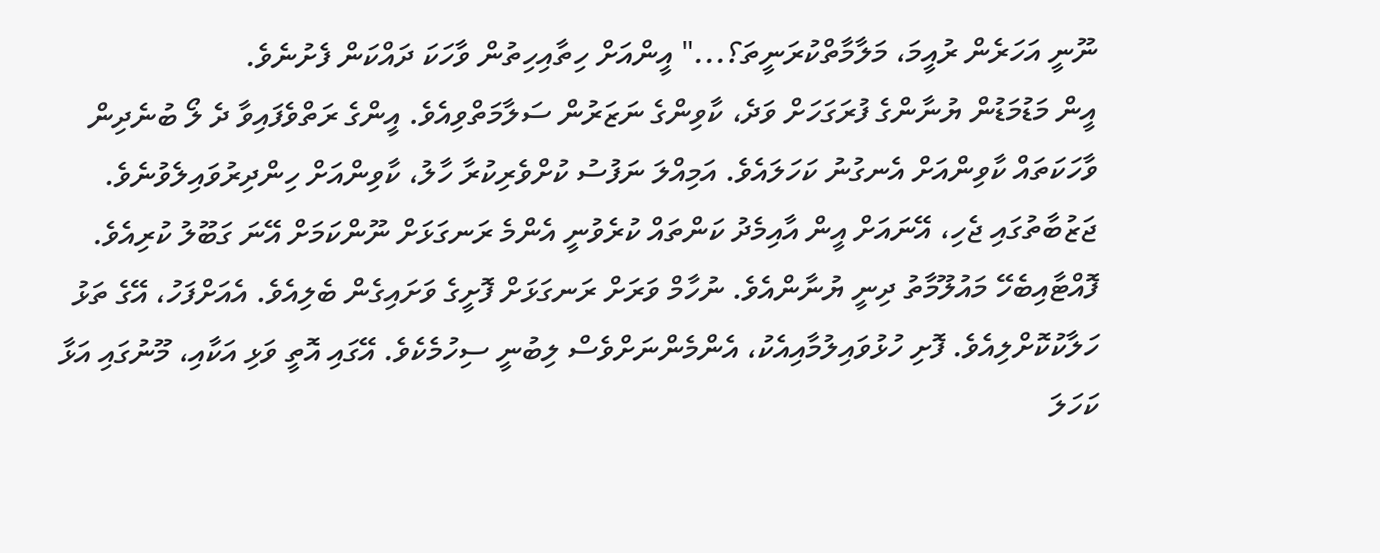ނޫނީ އަހަރެން ރުއީމަ، މަލާމާތްކުރަނީތަ؟..." އީންއަށް ހިތާއިހިތުން ވާހަކަ ދައްކަން ފެށުނެވެ.
އީން މަޑުމަޑުން ޔުނާންގެ ފުރަގަހަށް ވަދެ، ކާވިންގެ ނަޒަރުން ސަލާމަތްވިއެވެ. އީންގެ ރަތްވެފައިވާ ދެ ލޯ ބުނެދިން ވާހަކަތައް ކާވިންއަށް އެނގުނު ކަހަލައެވެ. އަމިއްލަ ނަފުސު ކުށްވެރިކުރާ ހާލު، ކާވިންއަށް ހިންދިރުވައިލެވުނެވެ. ޖަޒުބާތުގައި ޖެހި، އޭނައަށް އީން އާއިމެދު ކަންތައް ކުރެވުނީ އެންމެ ރަނގަޅަށް ނޫންކަމަށް އޭނަ ގަބޫލު ކުރިއެވެ.
ފޮއްޓާއިބެހޭ މައުލޫމާތު ދިނީ ޔުނާންއެވެ. ނުހާމް ވަރަށް ރަނގަޅަށް ފޮށީގެ ވަށައިގެން ބެލިއެވެ. އެއަށްފަހު، އޭގެ ތަޅު ހަލާކުކޮށްލިއެވެ. ފޮށި ހުޅުވައިލުމާއިއެކު، އެންމެންނަށްވެސް ލިބުނީ ސިހުމެކެވެ. އޭގައި އޮތީ ވަޅި އަކާއި، މޫނުގައި އަޅާ ކަހަލަ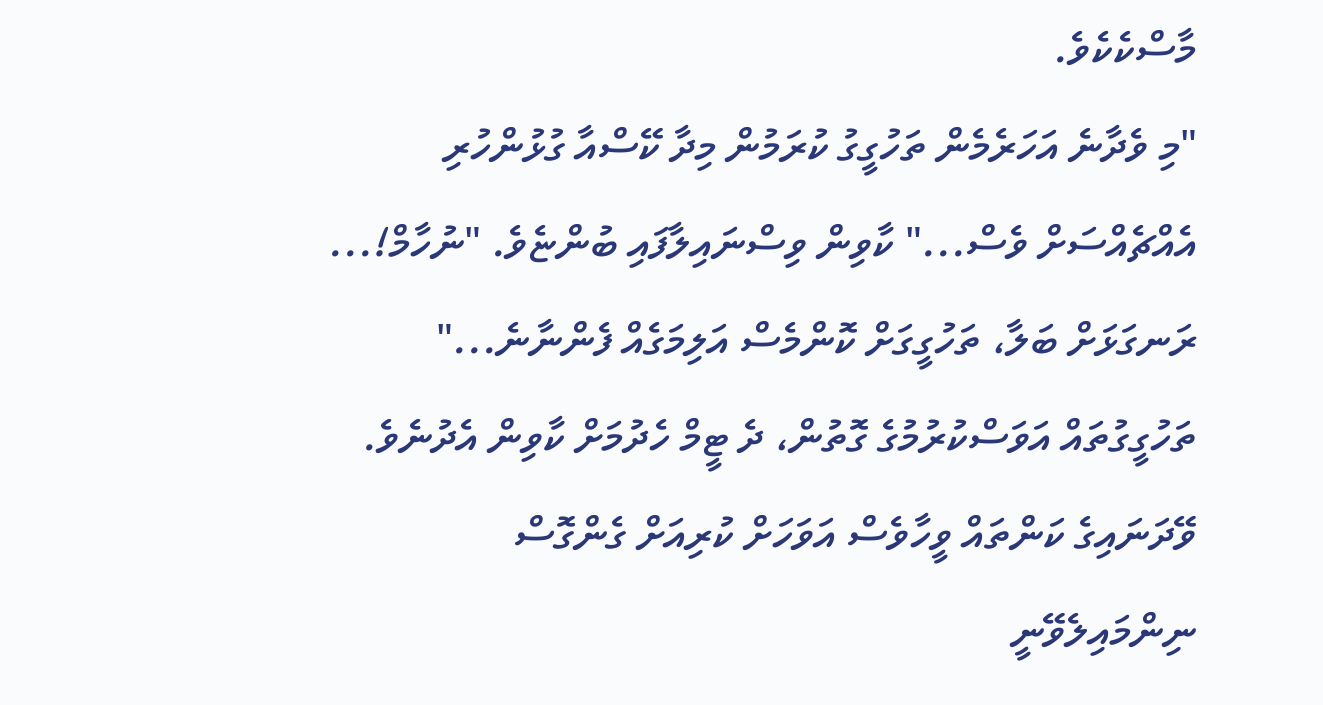މާސްކެކެވެ.
"މި ވެދާނެ އަހަރެމެން ތަހުގީގު ކުރަމުން މިދާ ކޭސްއާ ގުޅުންހުރި އެއްޗެއްސަށް ވެސް..." ކާވިން ވިސްނައިލާފައި ބުންޏެވެ. "ނުހާމް!... ރަނގަޅަށް ބަލާ، ތަހުގީގަށް ކޮންމެސް އަލިމަގެއް ފެންނާނެ..."
ތަހުގީގުތައް އަވަސްކުރުމުގެ ގޮތުން، ދެ ޓީމް ހެދުމަށް ކާވިން އެދުނެވެ. ވޭދަނައިގެ ކަންތައް ވީހާވެސް އަވަހަށް ކުރިއަށް ގެންގޮސް ނިންމައިލެވޭނީ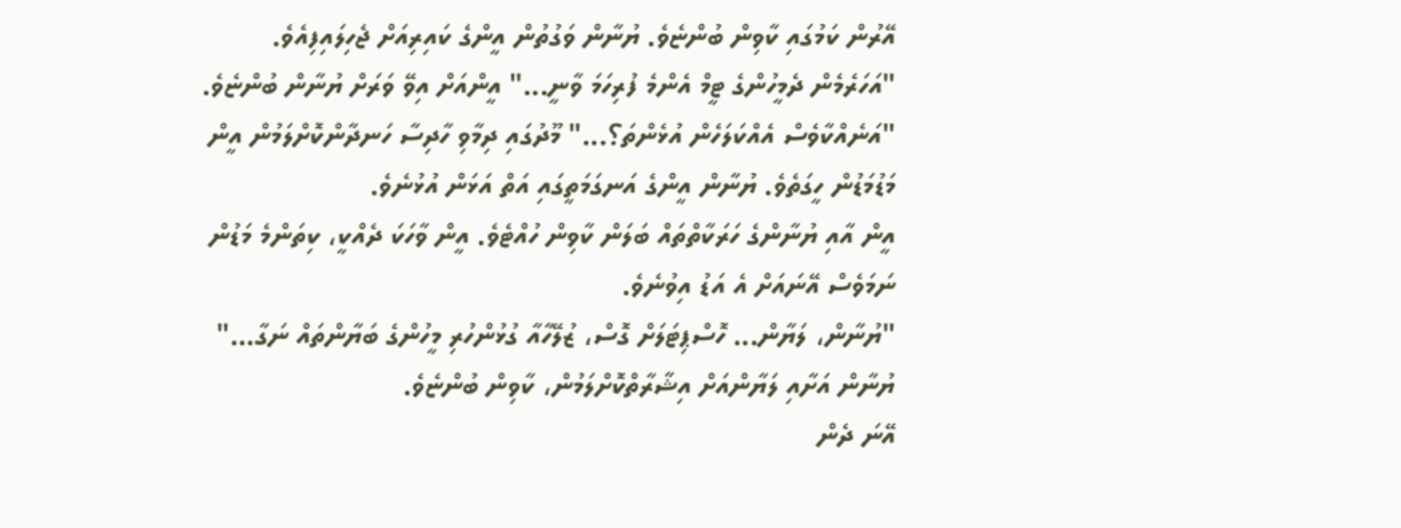އޭރުން ކަމުގައި ކާވިން ބުންޏެވެ. ޔުނާން ވަގުތުން އީންގެ ކައިރިއަށް ޖެހިލައިފިއެވެ.
"އަހަރެމެން ދެމީހުންގެ ޓީމް އެންމެ ފުރިހަމަ ވާނީ..." އީންއަށް އިވޭ ވަރަށް ޔުނާން ބުންޏެވެ.
"އަނެއްކާވެސް އެއްކަލަހެން އުޅެންތަ؟..." މޫދުގައި ދިމާވި ހާދިސާ ހަނދާންކޮށްލަމުން އީން މަޑުމަޑުން ހީގަތެވެ. ޔުނާން އީންގެ އަނގަމަތީގައި އަތް އަޅަން އުޅުނެވެ.
އީން އާއި ޔުނާންގެ ހަރަކާތްތައް ބަލަން ކާވިން ހުއްޓެވެ. އީން ވާހަކަ ދެއްކީ، ކިތަންމެ މަޑުން ނަމަވެސް އޭނައަށް އެ އަޑު އިވުނެވެ.
"ޔުނާން، ލަޔާން... ހޮސްޕިޓަލަށް ގޮސް، ޒުލޭހާއާ ގުޅުންހުރި މީހުންގެ ބަޔާންތައް ނަގާ..." ޔުނާން އަށާއި ލަޔާންއަށް އިޝާރާތްކޮށްލަމުން، ކާވިން ބުންޏެވެ.
އޭނަ ދެން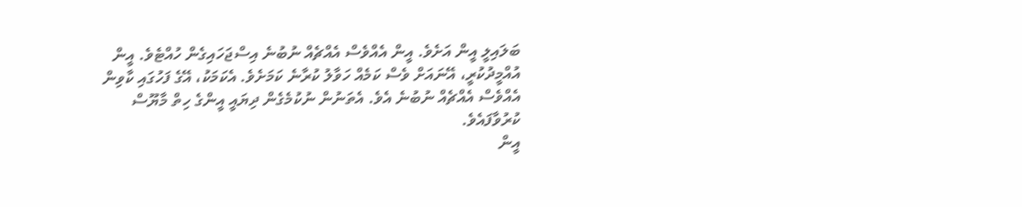ބަލައިލީ އީން އަށެވެ. އީން އެއްވެސް އެއްޗެއް ނުބުނެ އިސްޖަހައިގެން ހުއްޓެވެ. އީން އުއްމީދުކުރީ، އޭނައަށް ވެސް ކަމެއް ހަވާލު ކުރާނެ ކަމަށެވެ. އެކަމަކު، އޭގެ ފަހުގައި ކާވިން އެއްވެސް އެއްޗެއް ނުބުނެ އެވެ. އެތަނުން ނުކުމެގެން ދިޔައީ އީންގެ ހިތް މާޔޫސް ކުރުވާފައެވެ.
އީން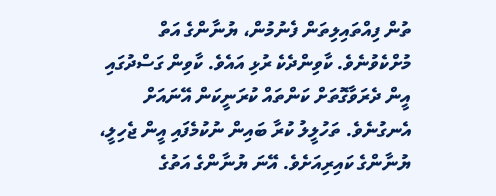ތުން ފިއްތައިލިތަން ފެނުމުން، ޔުނާންގެ އަތް މުށްކެވުނެވެ. ކާވިންދެކެ ރުޅި އައެވެ. ކާވިން ގަސްދުގައި އީން ދެރަވާގޮތަށް ކަންތައް ކުރަނީކަން އޭނައަށް އެނގުނެވެ. ތަހުލީލު ކުރާ ބައިން ނުކުމެފައި އީން ޖެހިލީ، ޔުނާންގެ ކައިރިއަށެވެ. އޭނަ ޔުނާންގެ އަތުގެ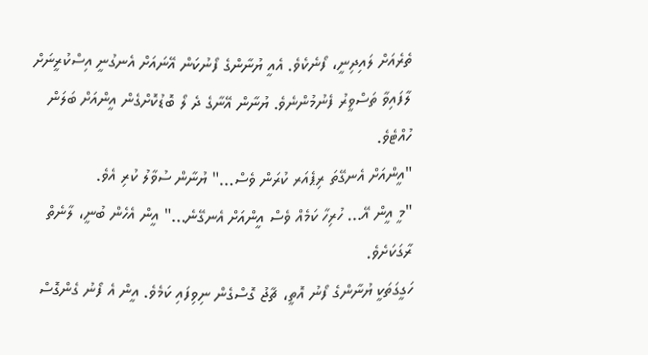ތެރެއަށް ލައިދިނީ، ފޯނެކެވެ. އެއީ ޔުނާންގެ ފޯނުކަން އޭނައަށް އެނގުނީ އިސްކުރީނަށް ލާފައިވާ ތަސްވީރު ފެނުމުންނެވެ. ޔުނާން އޭނާގެ ދެ ލޯ ބޮޑުކޮށްގެން އީންއަށް ބަލަން ހުއްޓެވެ.
"އީންއަށް އެނގޭތަ ރިޕެއަރ ކުރަން ވެސް..." ޔުނާން ސުވާލު ކުރި އެވެ.
"މީ އީން އޭ... ހުރިހާ ކަމެއް ވެސް އީންއަށް އެނގޭނެ..." އީން އެހެން ބުނީ، ލާނެތް ރާގަކަށެވެ.
ހަގީގަތަކީ ޔުނާންގެ ފޯނު އޮތީ، ޗާޖު ގޮސްގެން ނިވިފައި ކަމެވެ. އީން އެ ފޯނު ގެންގޮސް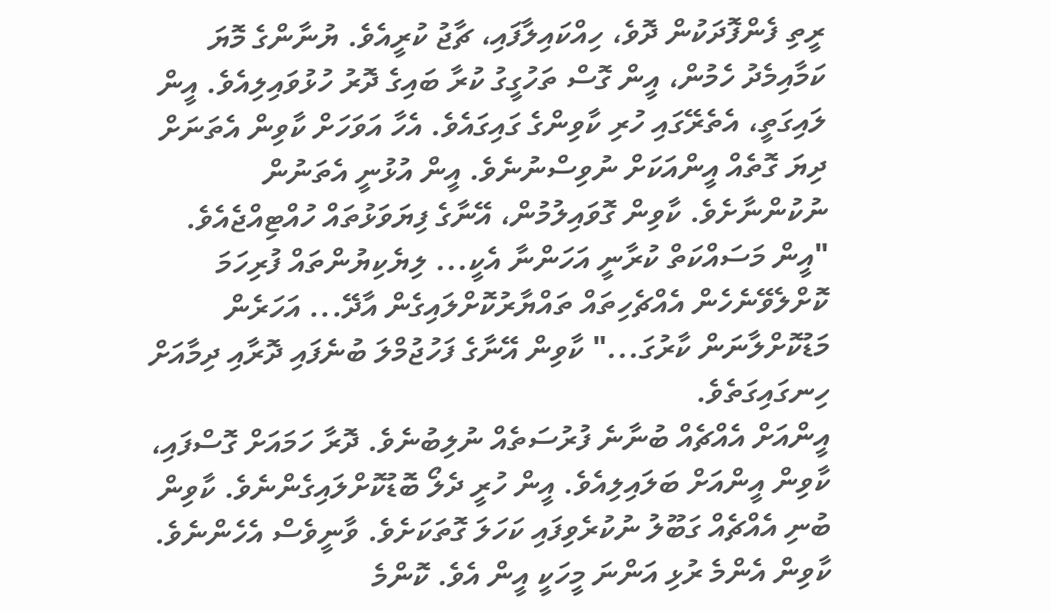ރީތި ފެންފޮދަކުން ދޮވެ، ހިއްކައިލާފައި، ޗާޖު ކުރީއެވެ. ޔުނާންގެ މޮޔަ ކަމާއިމެދު ހެމުން، އީން ގޮސް ތަހުގީގު ކުރާ ބައިގެ ދޮރު ހުޅުވައިލިއެވެ. އީން ލައިގަތީ، އެތެރޭގައި ހުރި ކާވިންގެ ގައިގައެވެ. އެހާ އަވަހަށް ކާވިން އެތަނަށް ދިޔަ ގޮތެއް އީންއަކަށް ނުވިސްނުނެވެ. އީން އުޅުނީ އެތަނުން ނުކުންނާށެވެ. ކާވިން ގޮވައިލުމުން، އޭނާގެ ފިޔަވަޅުތައް ހުއްޓިއްޖެއެވެ.
"އީން މަސައްކަތް ކުރާނީ އަހަންނާ އެކީ... ލިޔެކިޔުންތައް ފުރިހަމަ ކޮށްލެވޭނެހެން އެއްޗެހިތައް ތައްޔާރުކޮށްލައިގެން އާދޭ... އަހަރެން މަޑުކޮށްލާނަން ކާރުގަ..." ކާވިން އޭނާގެ ފަހުޖުމްލަ ބުނެފައި ދޮރާއި ދިމާއަށް ހިނގައިގަތެވެ.
އީންއަށް އެއްޗެއް ބުނާނެ ފުރުސަތެއް ނުލިބުނެވެ. ދޮރާ ހަމައަށް ގޮސްފައި، ކާވިން އީންއަށް ބަލައިލިއެވެ. އީން ހުރީ ދެލޯ ބޮޑުކޮށްލައިގެންނެވެ. ކާވިން ބުނި އެއްޗެއް ގަބޫލު ނުކުރެވިފައި ކަހަލަ ގޮތަކަށެވެ. ވާނީވެސް އެހެންނެވެ. ކާވިން އެންމެ ރުޅި އަންނަ މީހަކީ އީން އެވެ. ކޮންމެ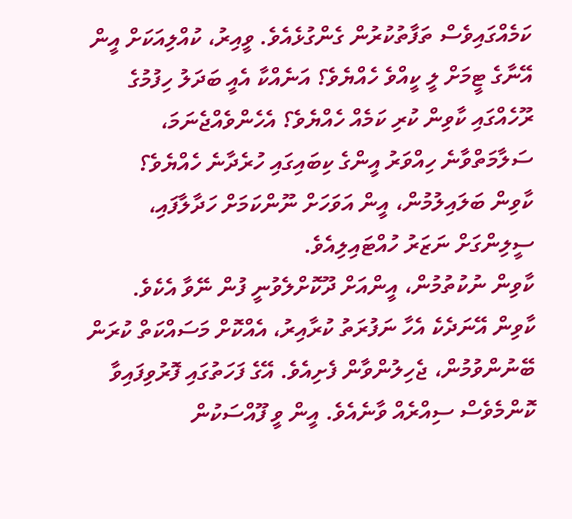ކަމެއްގައިވެސް ތަފާތުކުރުން ގެންގުޅެއެވެ. ވީއިރު، ކުއްލިއަކަށް އީން އޭނާގެ ޓީމަށް ލީ ކީއްވެ ހެއްޔެވެ؟ އަނެއްކާ އެއީ ބަދަލު ހިފުމުގެ ރޫހެއްގައި ކާވިން ކުރި ކަމެއް ހެއްޔެވެ؟ އެހެންވެއްޖެނަމަ، ސަލާމަތްވާނެ ހިއްވަރު އީންގެ ކިބައިގައި ހުރެދާނެ ހެއްޔެވެ؟
ކާވިން ބަލައިލުމުން، އީން އަވަހަށް ނޫންކަމަށް ހަދާލާފައި، ސީލިންގަށް ނަޒަރު ހުއްޓައިލިއެވެ.
ކާވިން ނުކުތުމުން، އީންއަށް ދޫކޮށްލެވުނީ ފުން ނޭވާ އެކެވެ. ކާވިން އޭނަދެކެ އެހާ ނަފުރަތު ކުރާއިރު، އެއްކޮށް މަސައްކަތް ކުރަން ބޭނުންވުމުން، ޖެހިލުންވާން ފެށިއެވެ. އޭގެ ފަހަތުގައި ފޮރުވިފައިވާ ކޮންމެވެސް ސިއްރެއް ވާނެއެވެ. އީން ވީ ފޫއްސަކުން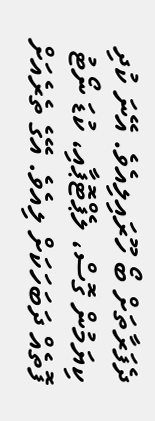ދެފަރާތަށް ބޯ ހޫރައިލިއެވެ. އޭނަ ކުދި ކިޔަމުން ގޮސް، ލެޕްޓޮޕާއި، ކުޑަ ނޯޓު ފޮތެއް ދަބަހަކަށް ލިއެވެ. އޭގެ ތެރެއަށް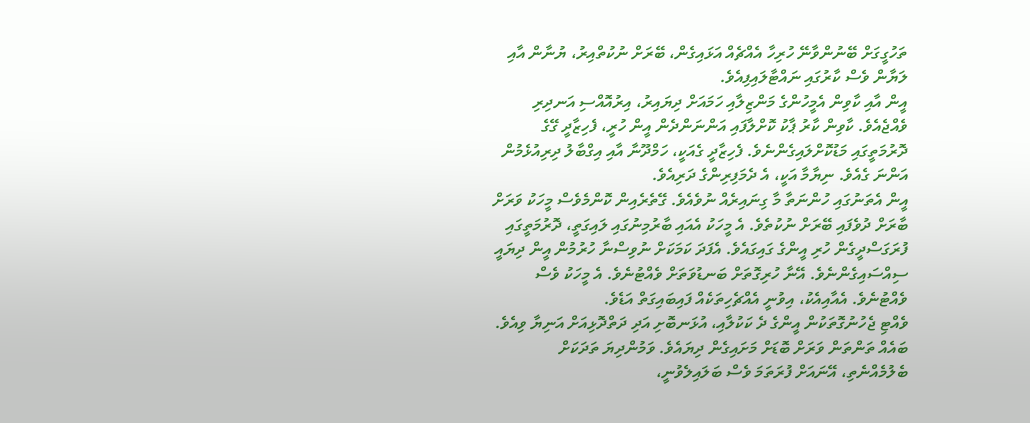ތަހުގީގަށް ބޭނުންވާނޭ ހުރިހާ އެއްޗެއް އަޅައިގެން، ބޭރަށް ނުކުތްއިރު، ޔުނާން އާއި ލަޔާން ވެސް ކާރުގައި ނައްޓާލައިފިއެވެ.
އީން އާއި ކާވިން އެމީހުންގެ މަންޒިލާއި ހަމައަށް ދިޔައިރު، އިރުއޮއްސި އަނދިރި ވެއްޖެއެވެ. ކާވިން ކާރު ޕާކު ކޮށްލާފައި އަންނަންދެން އީން ހުރީ، ފެހިޒާދީ ގޭގެ ދޮރުމަތީގައި މަޑުކޮށްލައިގެންނެވެ. ފެހިޒާދީ ގެއަކީ، ހަމްދޫނާ އާއި އިގްބާލު ދިރިއުޅެމުން އަންނަ ގެއެވެ. ނިޔާމާ އަކީ، އެ ދެމަފިރިންގެ ދަރިއެވެ.
އީން އެތަނުގައި ހުންނަތާ މާ ގިނައިރެއް ނުވެއެވެ. ގޭތެރެއިން ކޮންމެވެސް މީހަކު ވަރަށް ބާރަށް ދުވެފައި ބޭރަށް ނުކުތެވެ. އެ މީހަކު އެއައި ބާރުމިނުގައި ލައިގަތީ، ދޮރުމަތީގައި ފުރަގަސްދީގެން ހުރި އީންގެ ގައިގައެވެ. އެފަދަ ކަމަކަށް ނުވިސްނާ ހުރުމުން އީން ދިޔައީ ސިއްސައިގެންނެވެ. އޭނާ ހުރިގޮތަށް ބަނޑުވަތަށް ވެއްޓުނެވެ. އެ މީހަކު ވެސް ވެއްޓުނެވެ. އެއާއިއެކު، އިވުނީ އެއްޗެހިތަކެއް ފައިބައިގަތް އަޑެވެ.
ވެއްޓި ޖެހުނުގޮތަކުން އީންގެ ދެ ކަކުލާއި، އުޅަނބޮށި އަދި ދަތްދޮޅިއަށް އަނިޔާ ވިއެވެ. ބައެއް ތަންތަން ވަރަށް ބޮޑަށް މަށައިގެން ދިޔައެވެ. ވަމުންދިޔަ ތަދަކަށް ބެލުމެއްނެތި، އޭނައަށް ފުރަތަމަ ވެސް ބަލައިލެވުނީ،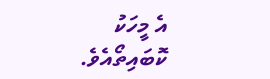އެ މީހަކު ކޮބައިތޯއެވެ.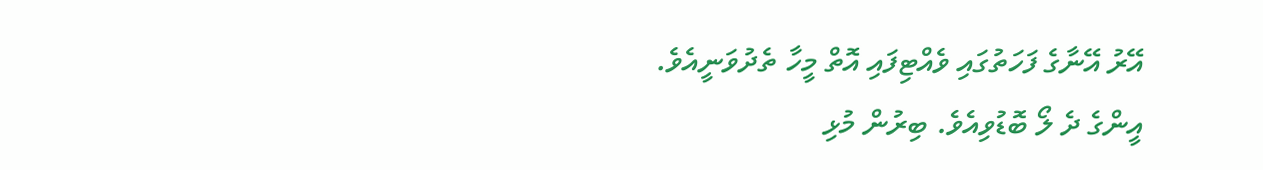އޭރު އޭނާގެ ފަހަތުގައި ވެއްޓިފައި އޮތް މީހާ ތެދުވަނީއެވެ. އީންގެ ދެ ލޯ ބޮޑުވިއެވެ. ބިރުން މުޅި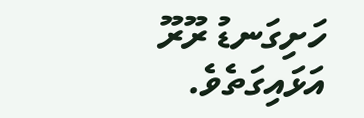ހަށިގަނޑު ރޫރޫ އަޅައިގަތެވެ.